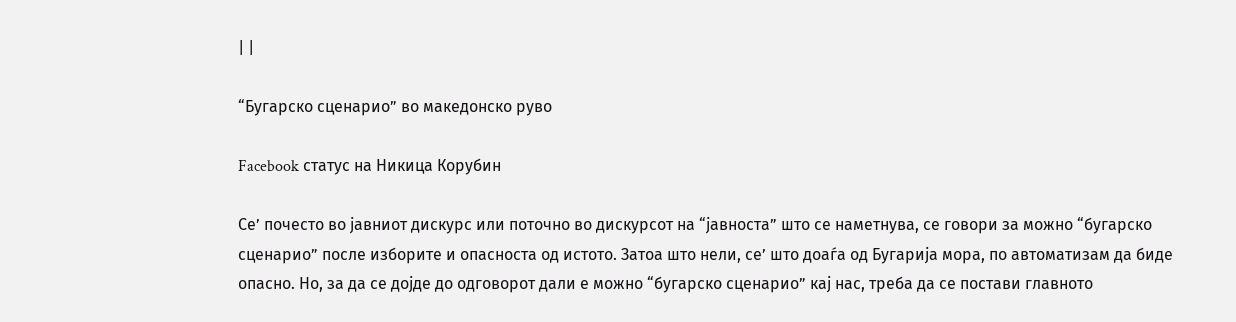| |

“Бугарско сценарио” во македонско руво

Facebook статус на Никица Корубин

Се’ почесто во јавниот дискурс или поточно во дискурсот на “јавноста” што се наметнува, се говори за можно “бугарско сценарио” после изборите и опасноста од истото. Затоа што нели, се’ што доаѓа од Бугарија мора, по автоматизам да биде опасно. Но, за да се дојде до одговорот дали е можно “бугарско сценарио” кај нас, треба да се постави главното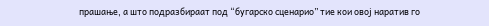прашање, а што подразбираат под “бугарско сценарио” тие кои овој наратив го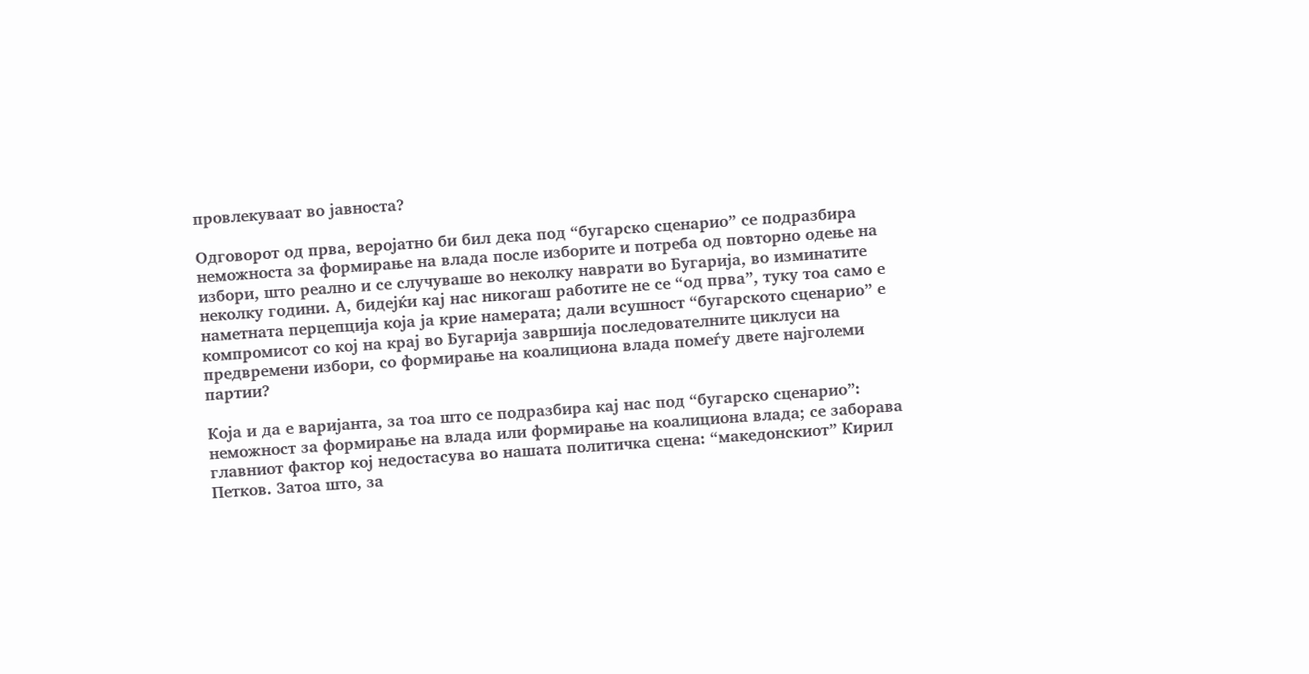провлекуваат во јавноста?

Одговорот од прва, веројатно би бил дека под “бугарско сценарио” се подразбира неможноста за формирање на влада после изборите и потреба од повторно одење на избори, што реално и се случуваше во неколку наврати во Бугарија, во изминатите неколку години. А, бидејќи кај нас никогаш работите не се “од прва”, туку тоа само е наметната перцепција која ја крие намерата; дали всушност “бугарското сценарио” е компромисот со кој на крај во Бугарија завршија последователните циклуси на предвремени избори, со формирање на коалициона влада помеѓу двете најголеми партии?

Која и да е варијанта, за тоа што се подразбира кај нас под “бугарско сценарио”: неможност за формирање на влада или формирање на коалициона влада; се заборава главниот фактор кој недостасува во нашата политичка сцена: “македонскиот” Кирил Петков. Затоа што, за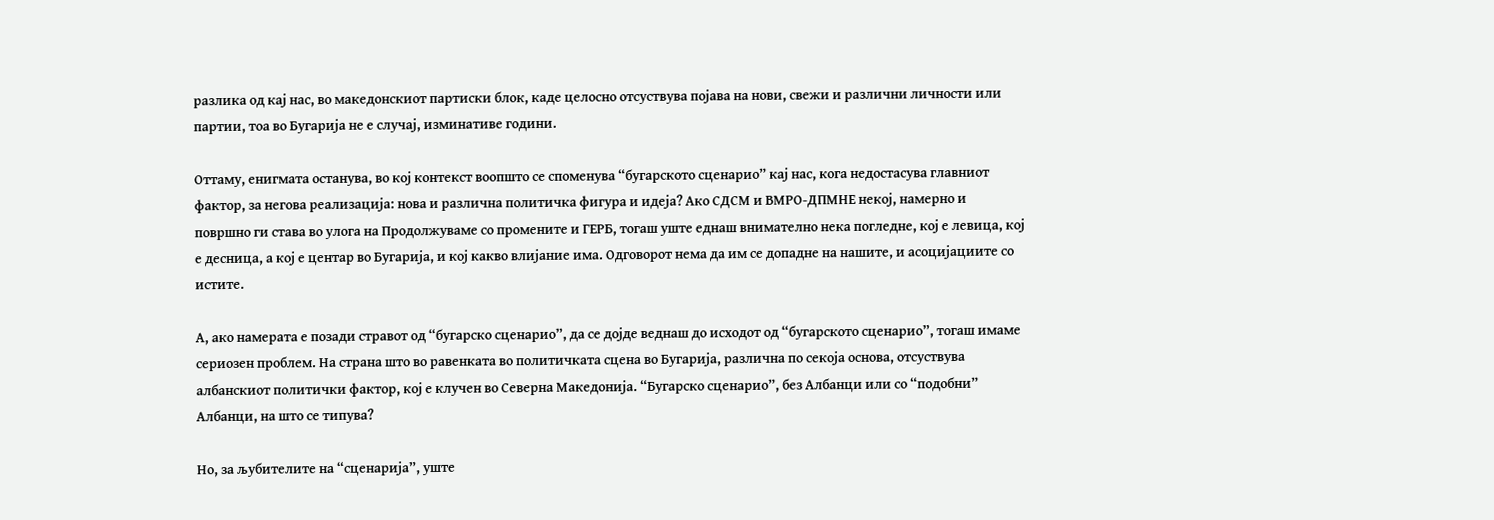разлика од кај нас, во македонскиот партиски блок, каде целосно отсуствува појава на нови, свежи и различни личности или партии, тоа во Бугарија не е случај, изминативе години.

Оттаму, енигмата останува, во кој контекст воопшто се споменува “бугарското сценарио” кај нас, кога недостасува главниот фактор, за негова реализација: нова и различна политичка фигура и идеја? Ако СДСМ и ВМРО-ДПМНЕ некој, намерно и површно ги става во улога на Продолжуваме со промените и ГЕРБ, тогаш уште еднаш внимателно нека погледне, кој е левица, кој е десница, а кој е центар во Бугарија, и кој какво влијание има. Одговорот нема да им се допадне на нашите, и асоцијациите со истите.

А, ако намерата е позади стравот од “бугарско сценарио”, да се дојде веднаш до исходот од “бугарското сценарио”, тогаш имаме сериозен проблем. На страна што во равенката во политичката сцена во Бугарија, различна по секоја основа, отсуствува албанскиот политички фактор, кој е клучен во Северна Македонија. “Бугарско сценарио”, без Албанци или со “подобни” Албанци, на што се типува?

Но, за љубителите на “сценарија”, уште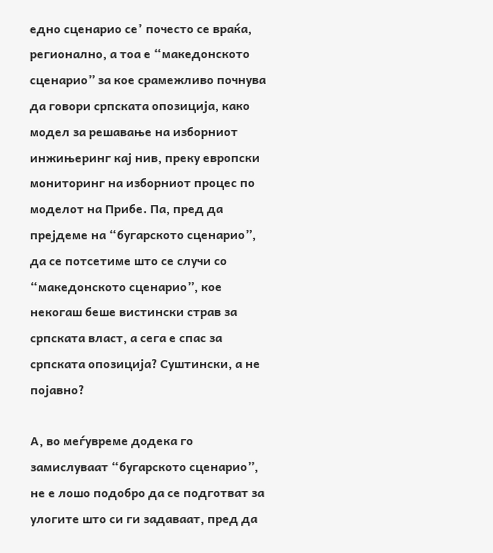едно сценарио се’ почесто се враќа, регионално, а тоа е “македонското сценарио” за кое срамежливо почнува да говори српската опозиција, како модел за решавање на изборниот инжињеринг кај нив, преку европски мониторинг на изборниот процес по моделот на Прибе. Па, пред да прејдеме на “бугарското сценарио”, да се потсетиме што се случи со “македонското сценарио”, кое некогаш беше вистински страв за српската власт, а сега е спас за српската опозиција? Суштински, а не појавно?

А, во меѓувреме додека го замислуваат “бугарското сценарио”, не е лошо подобро да се подготват за улогите што си ги задаваат, пред да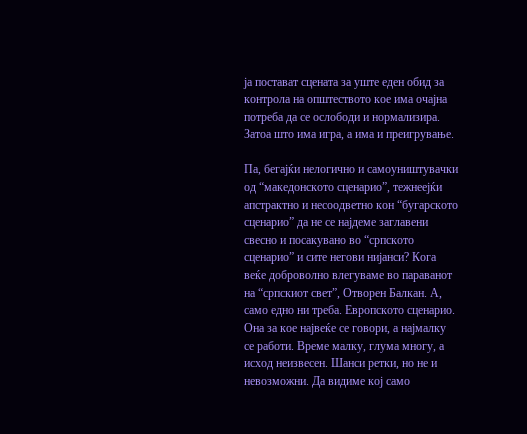ја постават сцената за уште еден обид за контрола на општеството кое има очајна потреба да се ослободи и нормализира. Затоа што има игра, а има и преигрување.

Па, бегајќи нелогично и самоуништувачки од “македонското сценарио”, тежнеејќи апстрактно и несоодветно кон “бугарското сценарио” да не се најдеме заглавени свесно и посакувано во “српското сценарио” и сите негови нијанси? Кога веќе доброволно влегуваме во параванот на “српскиот свет”, Отворен Балкан. А, само едно ни треба. Европското сценарио. Она за кое највеќе се говори, а најмалку се работи. Време малку, глума многу, а исход неизвесен. Шанси ретки, но не и невозможни. Да видиме кој само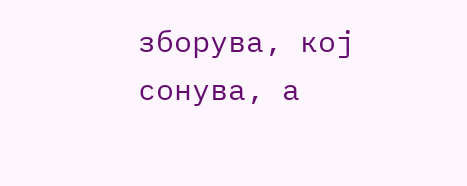зборува, кој сонува, а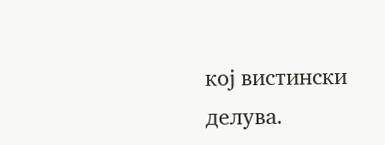кој вистински делува.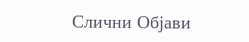Слични Објави